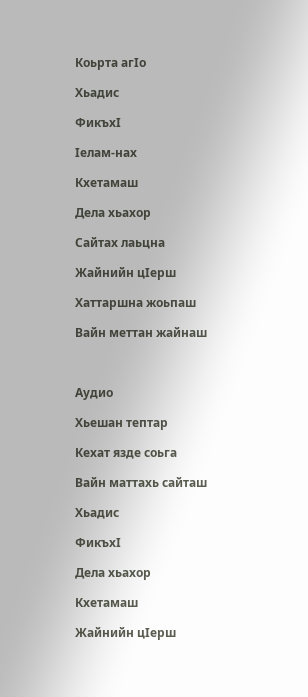Коьрта агIо

Хьадис

ФикъхI

Iелам-нах

Кхетамаш

Дела хьахор

Сайтах лаьцна

Жайнийн цIерш

Хаттаршна жоьпаш

Вайн меттан жайнаш



Аудио

Хьешан тептар

Кехат язде соьга

Вайн маттахь сайташ

Хьадис

ФикъхI

Дела хьахор

Кхетамаш

Жайнийн цIерш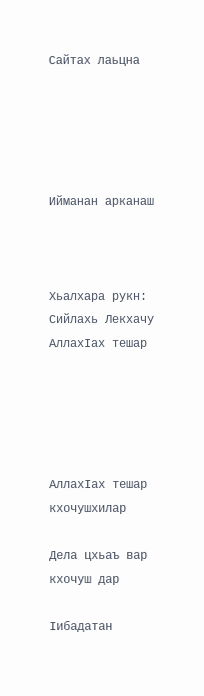Сайтах лаьцна





Ийманан арканаш



Хьалхара рукн: Сийлахь Лекхачу АллахIах тешар





АллахIах тешар кхочушхилар

Дела цхьаъ вар кхочуш дар

Iибадатан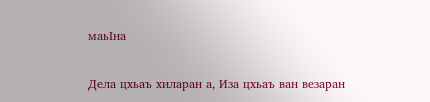маьIна

Дела цхьаъ хиларан а, Иза цхьаъ ван везаран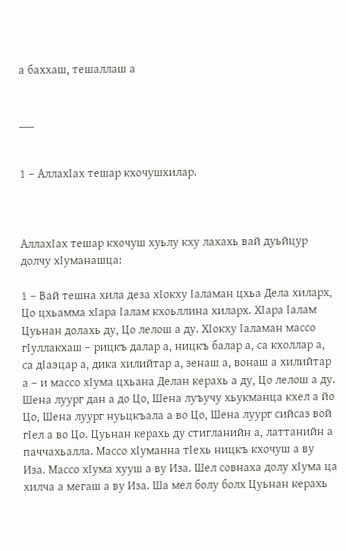а баххаш, тешаллаш а


___


1 – АллахIах тешар кхочушхилар.



АллахIах тешар кхочуш хуьлу кху лахахь вай дуьйцур долчу хIуманашца:

1 – Вай тешна хила деза хIокху Iаламан цхьа Дела хиларх, Цо цхьамма хIара Iалам кхоьллина хиларх. ХIара Iалам Цуьнан долахь ду, Цо лелош а ду. ХIокху Iаламан массо гIуллакхаш – рицкъ далар а, ницкъ балар а, са кхоллар а, са дIаэцар а, дика хилийтар а, зенаш а, вонаш а хилийтар а – и массо хIума цхьана Делан керахь а ду, Цо лелош а ду. Шена луург дан а до Цо, Шена луъучу хьукманца кхел а йо Цо, Шена луург нуьцкъала а во Цо, Шена луург сийсаз вой гIел а во Цо. Цуьнан керахь ду стигланийн а, латтанийн а паччахьалла. Массо хIуманна тIехь ницкъ кхочуш а ву Иза. Массо хIума хууш а ву Иза. Шел совнаха долу хIума ца хилча а мегаш а ву Иза. Ша мел болу болх Цуьнан керахь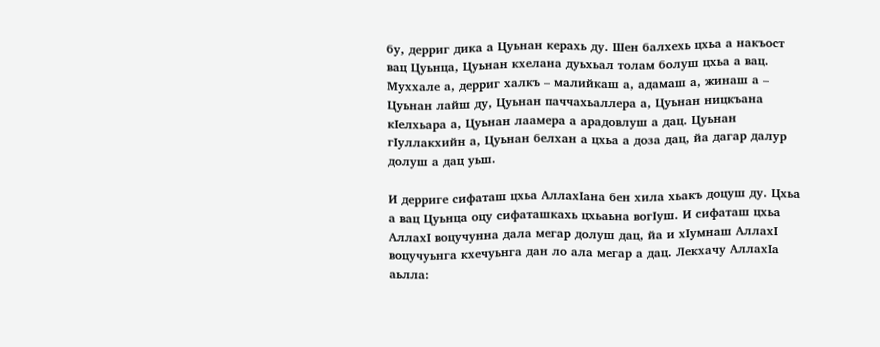бу, дерриг дика а Цуьнан керахь ду. Шен балхехь цхьа а накъост вац Цуьнца, Цуьнан кхелана дуьхьал толам болуш цхьа а вац. Муххале а, дерриг халкъ – малийкаш а, адамаш а, жинаш а – Цуьнан лайш ду, Цуьнан паччахьаллера а, Цуьнан ницкъана кIелхьара а, Цуьнан лаамера а арадовлуш а дац. Цуьнан гIуллакхийн а, Цуьнан белхан а цхьа а доза дац, йа дагар далур долуш а дац уьш.

И дерриге сифаташ цхьа АллахIана бен хила хьакъ доцуш ду. Цхьа а вац Цуьнца оцу сифаташкахь цхьаьна вогIуш. И сифаташ цхьа АллахI воцучунна дала мегар долуш дац, йа и хIумнаш АллахI воцучуьнга кхечуьнга дан ло ала мегар а дац. Лекхачу АллахIа аьлла: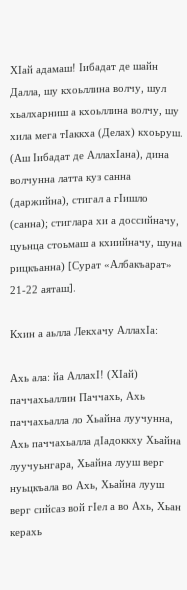ХIай адамаш! Iибадат де шайн Далла, шу кхоьллина волчу, шул хьалхарниш а кхоьллина волчу, шу хила мега тIаккха (Делах) кхоьруш. (Аш Iибадат де АллахIана), дина волчунна латта куз санна (даржийна), стигал а гIишло (санна); стиглара хи а доссийначу, цуьнца стоьмаш а кхиийначу, шуна рицкъанна) [Сурат «Албакъарат» 21-22 аяташ].

Кхин а аьлла Лекхачу АллахIа:

Ахь ала: йа АллахI! (ХIай) паччахьаллин Паччахь, Ахь паччахьалла ло Хьайна луучунна, Ахь паччахьалла дIадоккху Хьайна луучуьнгара, Хьайна лууш верг нуьцкъала во Ахь, Хьайна лууш верг сийсаз вой гIел а во Ахь, Хьан керахь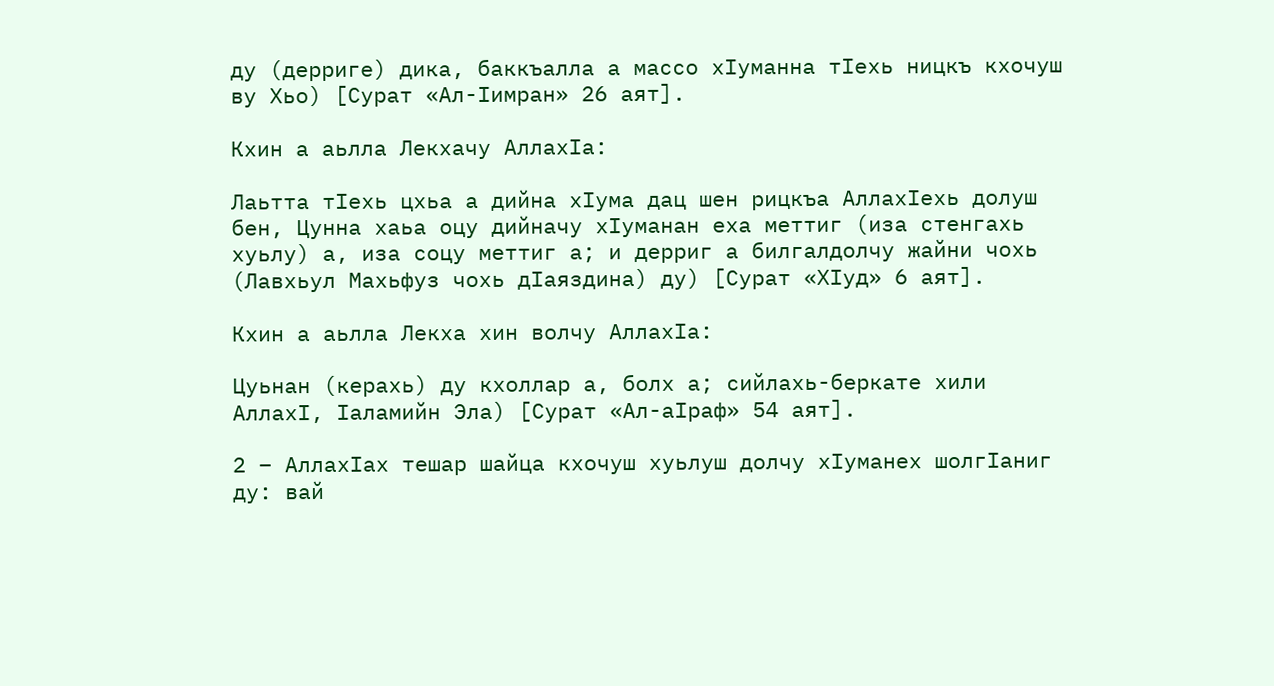ду (дерриге) дика, баккъалла а массо хIуманна тIехь ницкъ кхочуш ву Хьо) [Сурат «Ал-Iимран» 26 аят].

Кхин а аьлла Лекхачу АллахIа:

Лаьтта тIехь цхьа а дийна хIума дац шен рицкъа АллахIехь долуш бен, Цунна хаьа оцу дийначу хIуманан еха меттиг (иза стенгахь хуьлу) а, иза соцу меттиг а; и дерриг а билгалдолчу жайни чохь (Лавхьул Махьфуз чохь дIаяздина) ду) [Сурат «ХIуд» 6 аят].

Кхин а аьлла Лекха хин волчу АллахIа:

Цуьнан (керахь) ду кхоллар а, болх а; сийлахь-беркате хили АллахI, Iаламийн Эла) [Сурат «Ал-аIраф» 54 аят].

2 – АллахIах тешар шайца кхочуш хуьлуш долчу хIуманех шолгIаниг ду: вай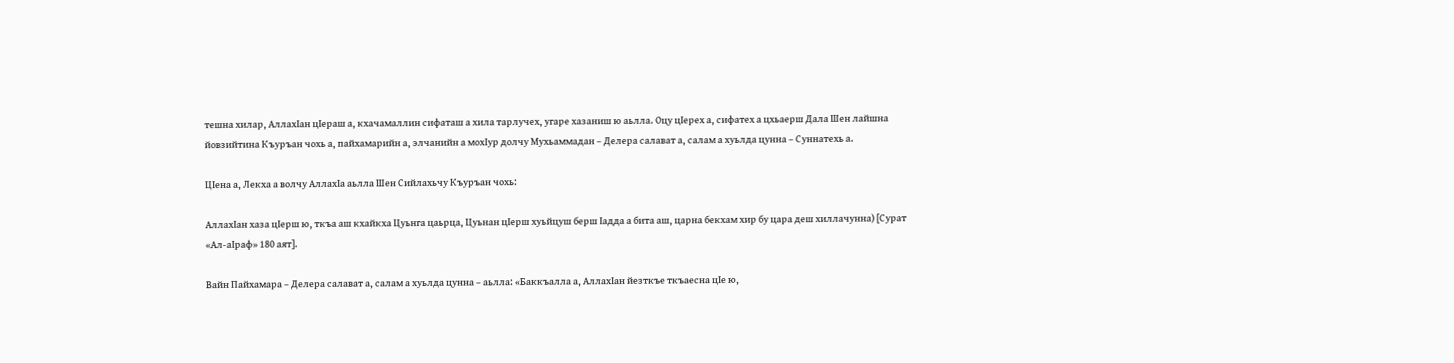тешна хилар, АллахIан цIераш а, кхачамаллин сифаташ а хила тарлучех, угаре хазаниш ю аьлла. Оцу цIерех а, сифатех а цхьаерш Дала Шен лайшна йовзийтина Къуръан чохь а, пайхамарийн а, элчанийн а мохIур долчу Мухьаммадан – Делера салават а, салам а хуьлда цунна – Суннатехь а.

ЦIена а, Лекха а волчу АллахIа аьлла Шен Сийлахьчу Къуръан чохь:

АллахIан хаза цIерш ю, ткъа аш кхайкха Цуьнга цаьрца, Цуьнан цIерш хуьйцуш берш Iадда а бита аш, царна бекхам хир бу цара деш хиллачунна) [Сурат «Ал-аIраф» 180 аят].

Вайн Пайхамара – Делера салават а, салам а хуьлда цунна – аьлла: «Баккъалла а, АллахIан йезткъе ткъаесна цIе ю,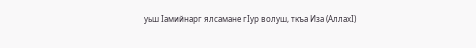уьш Iамийнарг ялсамане гIур волуш, ткъа Иза (АллахI)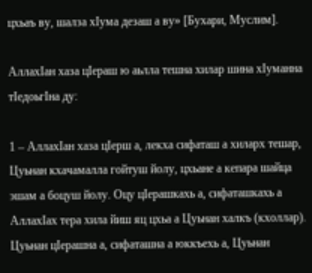цхьаъ ву, шалза хIума дезаш а ву» [Бухари, Муслим].

АллахIан хаза цIераш ю аьлла тешна хилар шина хIуманна тIедоьгIна ду:

1 – АллахIан хаза цIерш а, лекха сифаташ а хиларх тешар, Цуьнан кхачамалла гойтуш йолу, цхьане а кепара шайца эшам а боцуш йолу. Оцу цIерашкахь а, сифаташкахь а АллахIах тера хила йиш яц цхьа а Цуьнан халкъ (кхоллар). Цуьнан цIерашна а, сифаташна а юккъехь а, Цуьнан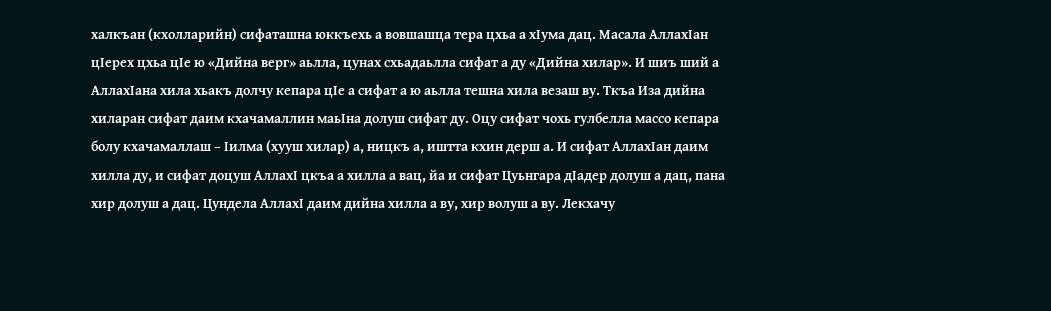халкъан (кхолларийн) сифаташна юккъехь а вовшашца тера цхьа а хIума дац. Масала АллахIан цIерех цхьа цIе ю «Дийна верг» аьлла, цунах схьадаьлла сифат а ду «Дийна хилар». И шиъ ший а АллахIана хила хьакъ долчу кепара цIе а сифат а ю аьлла тешна хила везаш ву. Ткъа Иза дийна хиларан сифат даим кхачамаллин маьIна долуш сифат ду. Оцу сифат чохь гулбелла массо кепара болу кхачамаллаш – Iилма (хууш хилар) а, ницкъ а, иштта кхин дерш а. И сифат АллахIан даим хилла ду, и сифат доцуш АллахI цкъа а хилла а вац, йа и сифат Цуьнгара дIадер долуш а дац, пана хир долуш а дац. Цундела АллахI даим дийна хилла а ву, хир волуш а ву. Лекхачу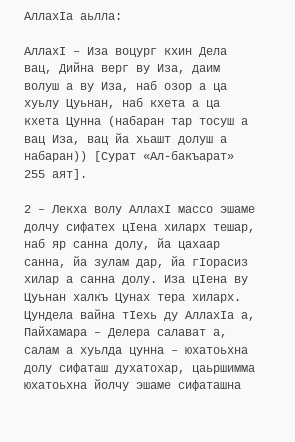АллахIа аьлла:

АллахI – Иза воцург кхин Дела вац, Дийна верг ву Иза, даим волуш а ву Иза, наб озор а ца хуьлу Цуьнан, наб кхета а ца кхета Цунна (набаран тар тосуш а вац Иза, вац йа хьашт долуш а набаран)) [Сурат «Ал-бакъарат» 255 аят].

2 – Лекха волу АллахI массо эшаме долчу сифатех цIена хиларх тешар, наб яр санна долу, йа цахаар санна, йа зулам дар, йа гIорасиз хилар а санна долу. Иза цIена ву Цуьнан халкъ Цунах тера хиларх. Цундела вайна тIехь ду АллахIа а, Пайхамара – Делера салават а, салам а хуьлда цунна – юхатоьхна долу сифаташ духатохар, цаьршимма юхатоьхна йолчу эшаме сифаташна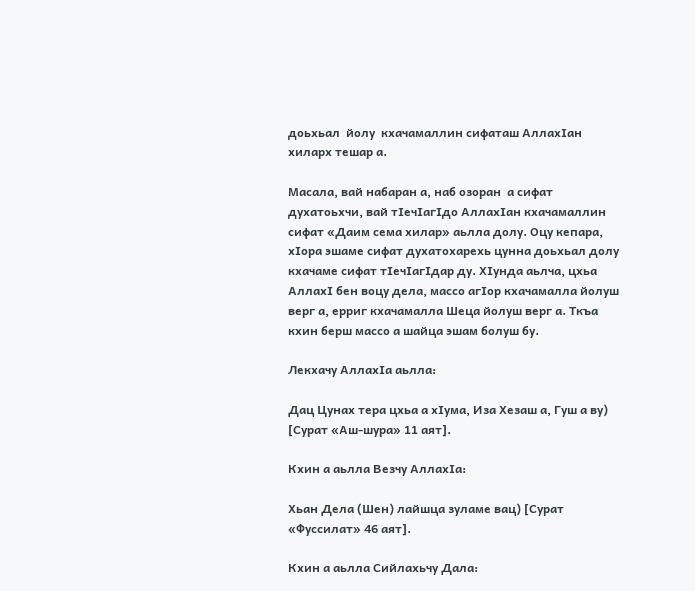доьхьал  йолу  кхачамаллин сифаташ АллахIан хиларх тешар а.

Масала, вай набаран а, наб озоран  а сифат духатоьхчи, вай тIечIагIдо АллахIан кхачамаллин сифат «Даим сема хилар» аьлла долу. Оцу кепара, хIора эшаме сифат духатохарехь цунна доьхьал долу кхачаме сифат тIечIагIдар ду. ХIунда аьлча, цхьа АллахI бен воцу дела, массо агIор кхачамалла йолуш верг а, ерриг кхачамалла Шеца йолуш верг а. Ткъа кхин берш массо а шайца эшам болуш бу.

Лекхачу АллахIа аьлла:

Дац Цунах тера цхьа а хIума, Иза Хезаш а, Гуш а ву) [Сурат «Аш-шура» 11 аят].

Кхин а аьлла Везчу АллахIа:

Хьан Дела (Шен) лайшца зуламе вац) [Сурат «Фуссилат» 46 аят].

Кхин а аьлла Сийлахьчу Дала: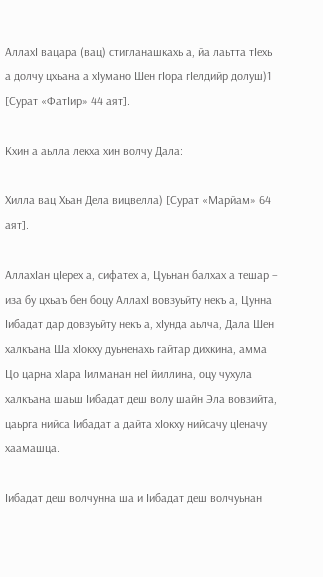АллахI вацара (вац) стигланашкахь а, йа лаьтта тIехь а долчу цхьана а хIумано Шен гIора гIелдийр долуш)1 [Сурат «ФатIир» 44 аят].

Кхин а аьлла лекха хин волчу Дала:

Хилла вац Хьан Дела вицвелла) [Сурат «Марйам» 64 аят].

АллахIан цIерех а, сифатех а, Цуьнан балхах а тешар – иза бу цхьаъ бен боцу АллахI вовзуьйту некъ а, Цунна Iибадат дар довзуьйту некъ а, хIунда аьлча, Дала Шен халкъана Ша хIокху дуьненахь гайтар дихкина, амма Цо царна хIара Iилманан неI йиллина, оцу чухула халкъана шаьш Iибадат деш волу шайн Эла вовзийта, цаьрга нийса Iибадат а дайта хIокху нийсачу цIеначу хаамашца.

Iибадат деш волчунна ша и Iибадат деш волчуьнан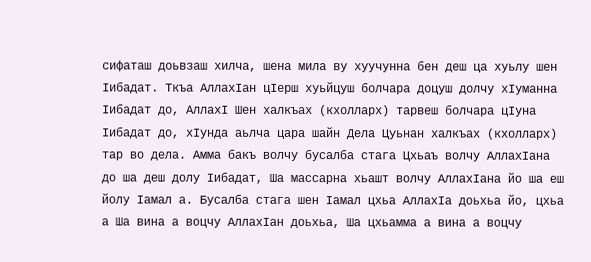сифаташ доьвзаш хилча, шена мила ву хуучунна бен деш ца хуьлу шен Iибадат. Ткъа АллахIан цIерш хуьйцуш болчара доцуш долчу хIуманна Iибадат до, АллахI Шен халкъах (кхолларх) тарвеш болчара цIуна Iибадат до, хIунда аьлча цара шайн Дела Цуьнан халкъах (кхолларх) тар во дела. Амма бакъ волчу бусалба стага Цхьаъ волчу АллахIана до ша деш долу Iибадат, Ша массарна хьашт волчу АллахIана йо ша еш йолу Iамал а. Бусалба стага шен Iамал цхьа АллахIа доьхьа йо, цхьа а Ша вина а воцчу АллахIан доьхьа, Ша цхьамма а вина а воцчу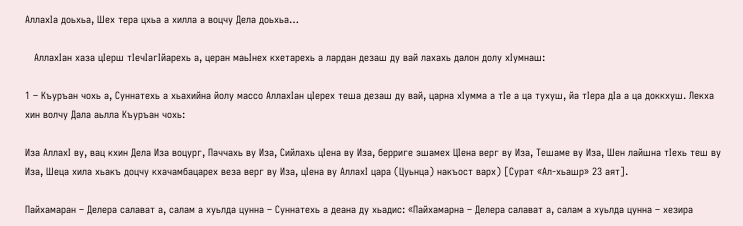АллахIа доьхьа, Шех тера цхьа а хилла а воцчу Дела доьхьа…

   АллахIан хаза цIерш тIечIагIйарехь а, церан маьIнех кхетарехь а лардан дезаш ду вай лахахь далон долу хIумнаш:

1 – Къуръан чохь а, Суннатехь а хьахийна йолу массо АллахIан цIерех теша дезаш ду вай, царна хIумма а тIе а ца тухуш, йа тIера дIа а ца доккхуш. Лекха хин волчу Дала аьлла Къуръан чохь:

Иза АллахI ву, вац кхин Дела Иза воцург, Паччахь ву Иза, Сийлахь цIена ву Иза, берриге эшамех ЦIена верг ву Иза, Тешаме ву Иза, Шен лайшна тIехь теш ву Иза, Шеца хила хьакъ доцчу кхачамбацарех веза верг ву Иза, цIена ву АллахI цара (Цуьнца) накъост варх) [Сурат «Ал-хьашр» 23 аят].

Пайхамаран – Делера салават а, салам а хуьлда цунна – Суннатехь а деана ду хьадис: «Пайхамарна – Делера салават а, салам а хуьлда цунна – хезира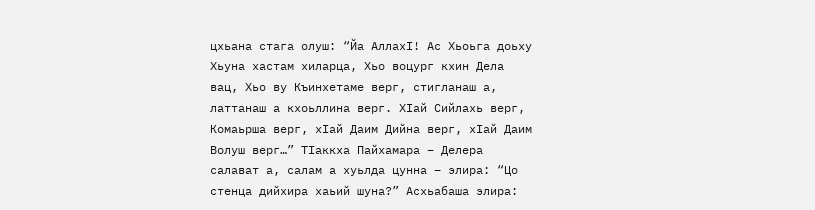цхьана стага олуш: “Йа АллахI! Ас Хьоьга доьху Хьуна хастам хиларца, Хьо воцург кхин Дела вац, Хьо ву Къинхетаме верг, стигланаш а, латтанаш а кхоьллина верг. ХIай Сийлахь верг, Комаьрша верг, хIай Даим Дийна верг, хIай Даим Волуш верг…” ТIаккха Пайхамара – Делера салават а, салам а хуьлда цунна – элира: “Цо стенца дийхира хаьий шуна?” Асхьабаша элира: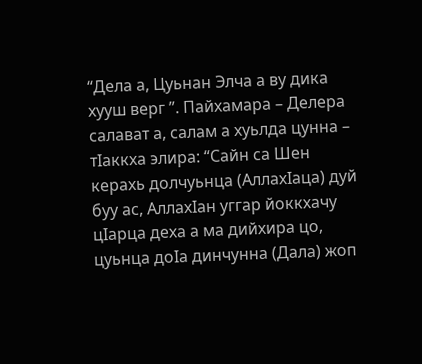“Дела а, Цуьнан Элча а ву дика хууш верг ”. Пайхамара – Делера салават а, салам а хуьлда цунна – тIаккха элира: “Сайн са Шен керахь долчуьнца (АллахIаца) дуй буу ас, АллахIан уггар йоккхачу цIарца деха а ма дийхира цо, цуьнца доIа динчунна (Дала) жоп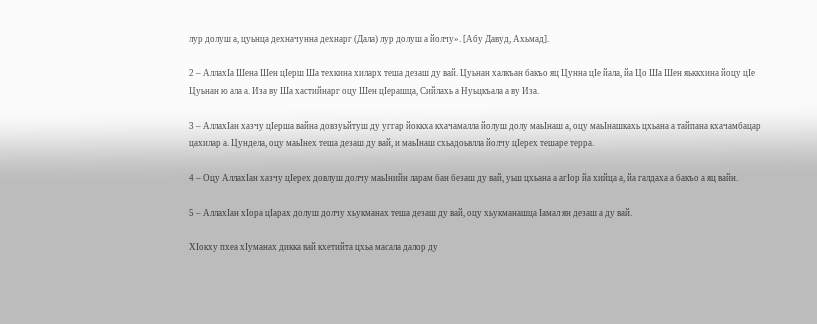лур долуш а, цуьнца дехначунна дехнарг (Дала) лур долуш а йолчу». [Абу Давуд, Ахьмад].

2 – АллахIа Шена Шен цIерш Ша техкина хиларх теша дезаш ду вай. Цуьнан халкъан бакъо яц Цунна цIе йала, йа Цо Ша Шен яьккхина йоцу цIе Цуьнан ю ала а. Иза ву Ша хастийнарг оцу Шен цIерашца, Сийлахь а Нуьцкъала а ву Иза.

3 – АллахIан хазчу цIерша вайна довзуьйтуш ду уггар йоккха кхачамалла йолуш долу маьIнаш а, оцу маьIнашкахь цхьана а тайпана кхачамбацар цахилар а. Цундела, оцу маьIнех теша дезаш ду вай, и маьIнаш схьадоьвлла йолчу цIерех тешаре терра.

4 – Оцу АллахIан хазчу цIерех довлуш долчу маьIнийн ларам бан безаш ду вай, уьш цхьана а агIор йа хийца а, йа галдаха а бакъо а яц вайн.

5 – АллахIан хIора цIарах долуш долчу хьукманах теша дезаш ду вай, оцу хьукманашца Iамал ян дезаш а ду вай.

ХIокху пхеа хIуманах дикка вай кхетийта цхьа масала далор ду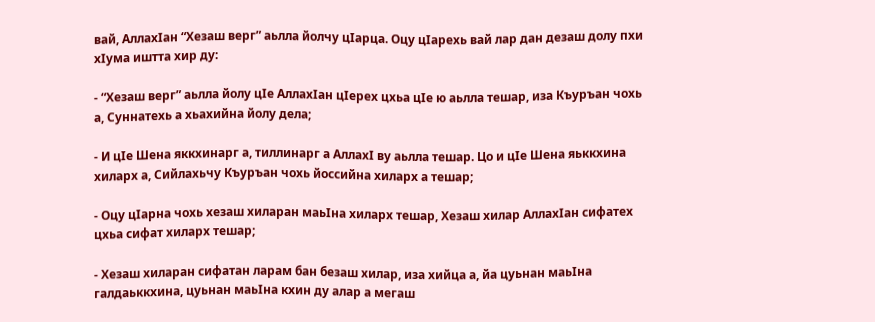вай, АллахIан “Хезаш верг” аьлла йолчу цIарца. Оцу цIарехь вай лар дан дезаш долу пхи хIума иштта хир ду:

- “Хезаш верг” аьлла йолу цIе АллахIан цIерех цхьа цIе ю аьлла тешар, иза Къуръан чохь а, Суннатехь а хьахийна йолу дела;

- И цIе Шена яккхинарг а, тиллинарг а АллахI ву аьлла тешар. Цо и цIе Шена яьккхина хиларх а, Сийлахьчу Къуръан чохь йоссийна хиларх а тешар;

- Оцу цIарна чохь хезаш хиларан маьIна хиларх тешар, Хезаш хилар АллахIан сифатех цхьа сифат хиларх тешар;

- Хезаш хиларан сифатан ларам бан безаш хилар, иза хийца а, йа цуьнан маьIна галдаьккхина, цуьнан маьIна кхин ду алар а мегаш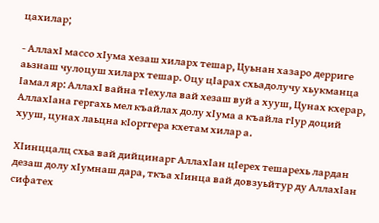цахилар;

- АллахI массо хIума хезаш хиларх тешар, Цуьнан хазаро дерриге аьзнаш чулоцуш хиларх тешар. Оцу цIарах схьадолучу хьукманца Iамал яр: АллахI вайна тIехула вай хезаш вуй а хууш, Цунах кхерар, АллахIана гергахь мел къайлах долу хIума а къайла гIур доций хууш, цунах лаьцна кIорггера кхетам хилар а.

ХIинццалц схьа вай дийцинарг АллахIан цIерех тешарехь лардан дезаш долу хIумнаш дара, ткъа хIинца вай довзуьйтур ду АллахIан сифатех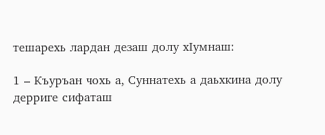тешарехь лардан дезаш долу хIумнаш:

1 – Къуръан чохь а, Суннатехь а даьхкина долу дерриге сифаташ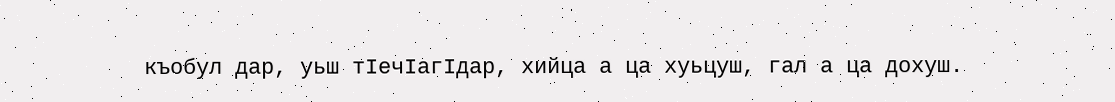къобул дар, уьш тIечIагIдар, хийца а ца хуьцуш, гал а ца дохуш.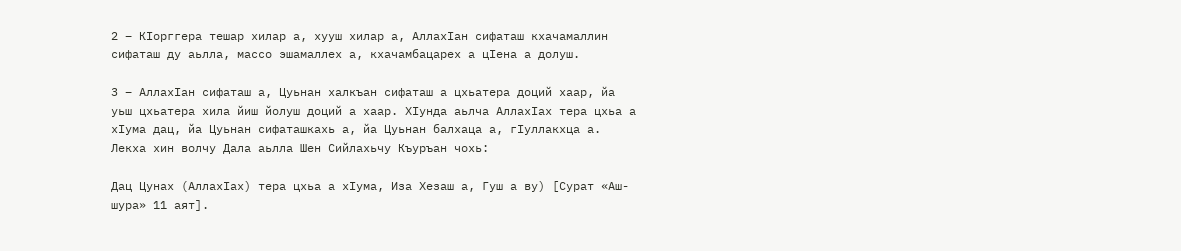2 – КIорггера тешар хилар а, хууш хилар а, АллахIан сифаташ кхачамаллин сифаташ ду аьлла, массо эшамаллех а, кхачамбацарех а цIена а долуш.

3 – АллахIан сифаташ а, Цуьнан халкъан сифаташ а цхьатера доций хаар, йа уьш цхьатера хила йиш йолуш доций а хаар. ХIунда аьлча АллахIах тера цхьа а хIума дац, йа Цуьнан сифаташкахь а, йа Цуьнан балхаца а, гIуллакхца а. Лекха хин волчу Дала аьлла Шен Сийлахьчу Къуръан чохь:

Дац Цунах (АллахIах) тера цхьа а хIума, Иза Хезаш а, Гуш а ву) [Сурат «Аш-шура» 11 аят].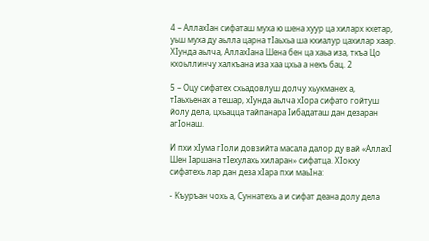4 – АллахIан сифаташ муха ю шена хуур ца хиларх кхетар, уьш муха ду аьлла царна тIаьхьа ша кхиалур цахилар хаар. ХIунда аьлча, АллахIана Шена бен ца хаьа иза, ткъа Цо кхоьллинчу халкъана иза хаа цхьа а некъ бац. 2

5 – Оцу сифатех схьадовлуш долчу хьукманех а, тIаьхьенах а тешар, хIунда аьлча хIора сифато гойтуш йолу дела, цхьацца тайпанара Iибадаташ дан дезаран агIонаш.

И пхи хIума гIоли довзийта масала далор ду вай «АллахI Шен Iаршана тIехулахь хиларан» сифатца. ХIокху сифатехь лар дан деза хIара пхи маьIна:

- Къуръан чохь а, Суннатехь а и сифат деана долу дела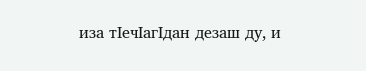иза тIечIагIдан дезаш ду, и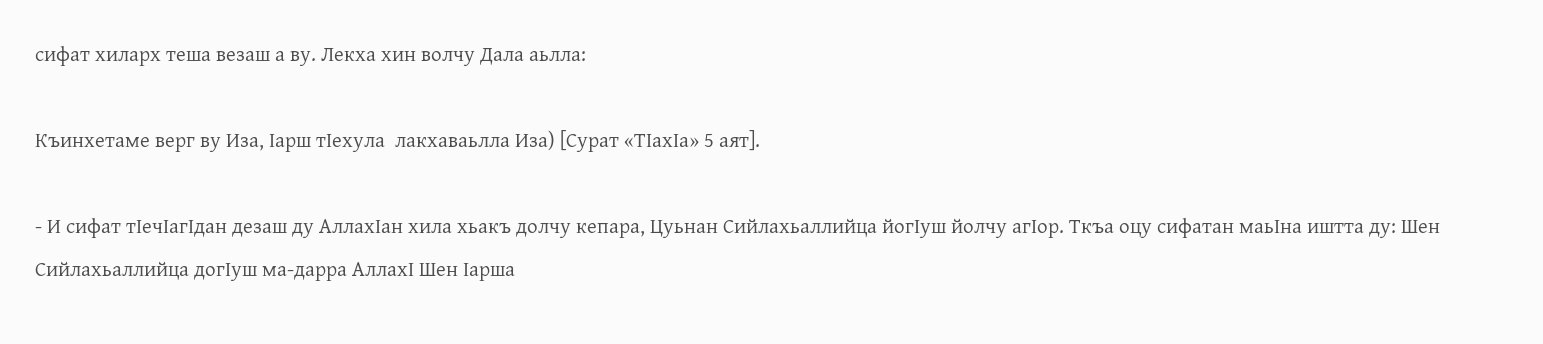сифат хиларх теша везаш а ву. Лекха хин волчу Дала аьлла:

Къинхетаме верг ву Иза, Iарш тIехула  лакхаваьлла Иза) [Сурат «ТIахIа» 5 аят].

- И сифат тIечIагIдан дезаш ду АллахIан хила хьакъ долчу кепара, Цуьнан Сийлахьаллийца йогIуш йолчу агIор. Ткъа оцу сифатан маьIна иштта ду: Шен Сийлахьаллийца догIуш ма-дарра АллахI Шен Iарша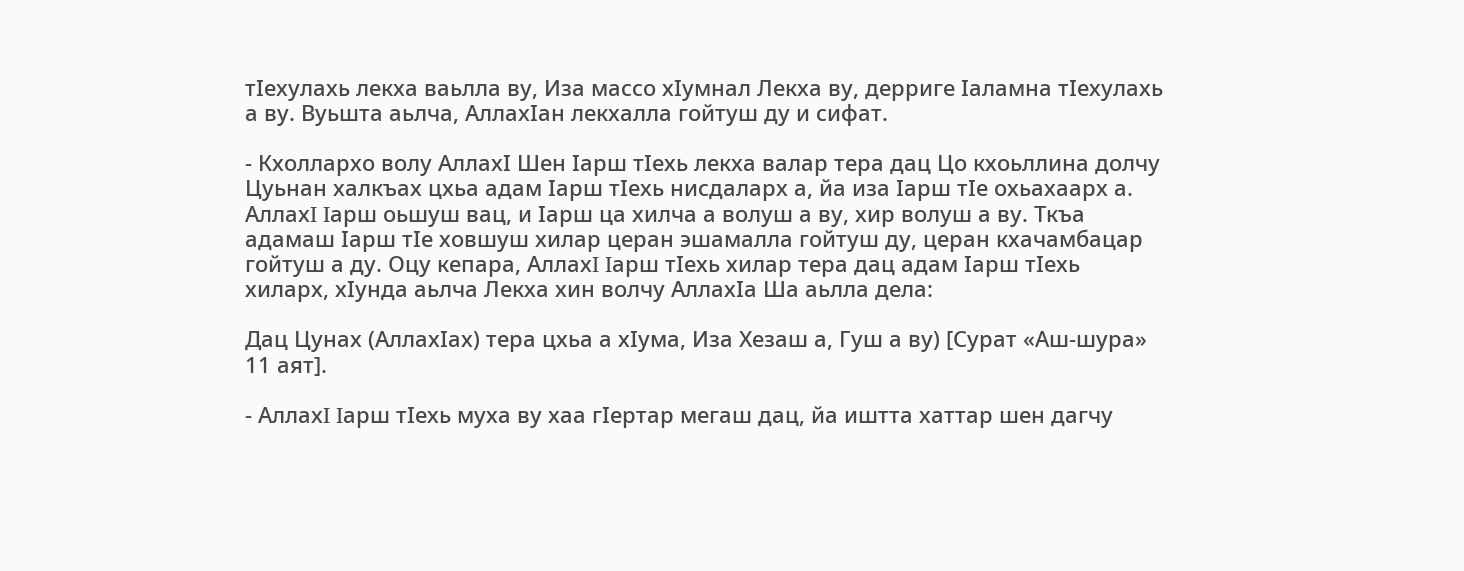тIехулахь лекха ваьлла ву, Иза массо хIумнал Лекха ву, дерриге Iаламна тIехулахь а ву. Вуьшта аьлча, АллахIан лекхалла гойтуш ду и сифат.

- Кхоллархо волу АллахI Шен Iарш тIехь лекха валар тера дац Цо кхоьллина долчу Цуьнан халкъах цхьа адам Iарш тIехь нисдаларх а, йа иза Iарш тIе охьахаарх а. АллахI Iарш оьшуш вац, и Iарш ца хилча а волуш а ву, хир волуш а ву. Ткъа адамаш Iарш тIе ховшуш хилар церан эшамалла гойтуш ду, церан кхачамбацар гойтуш а ду. Оцу кепара, АллахI Iарш тIехь хилар тера дац адам Iарш тIехь хиларх, хIунда аьлча Лекха хин волчу АллахIа Ша аьлла дела:

Дац Цунах (АллахIах) тера цхьа а хIума, Иза Хезаш а, Гуш а ву) [Сурат «Аш-шура» 11 аят].

- АллахI Iарш тIехь муха ву хаа гIертар мегаш дац, йа иштта хаттар шен дагчу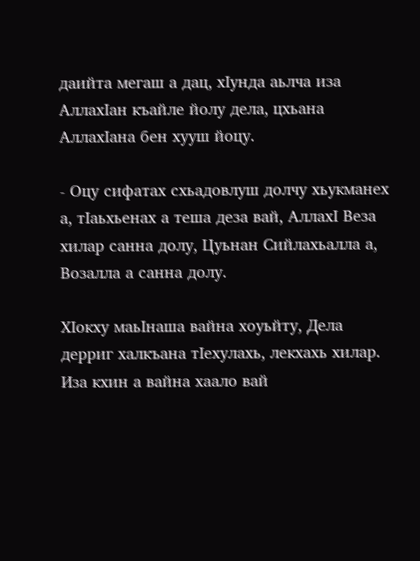даийта мегаш а дац, хIунда аьлча иза АллахIан къайле йолу дела, цхьана АллахIана бен хууш йоцу.

- Оцу сифатах схьадовлуш долчу хьукманех а, тIаьхьенах а теша деза вай, АллахI Веза хилар санна долу, Цуьнан Сийлахьалла а, Возалла а санна долу.

ХIокху маьIнаша вайна хоуьйту, Дела дерриг халкъана тIехулахь, лекхахь хилар. Иза кхин а вайна хаало вай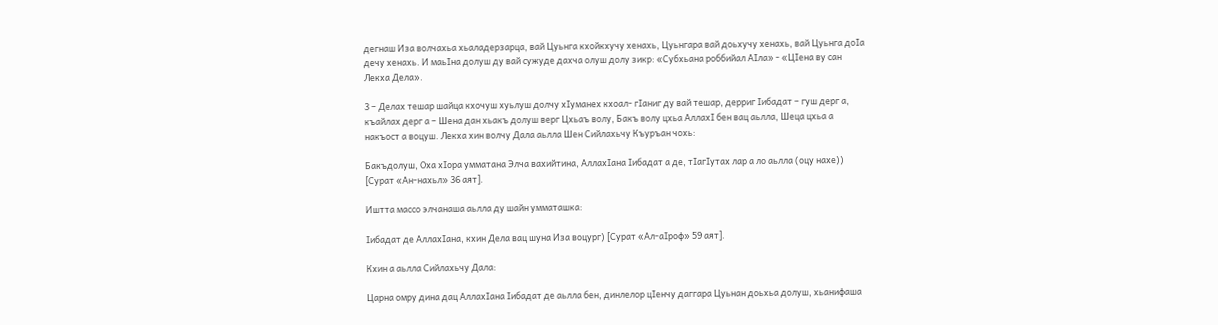дегнаш Иза волчахьа хьаладерзарца, вай Цуьнга кхойкхучу хенахь, Цуьнгара вай доьхучу хенахь, вай Цуьнга доIа дечу хенахь. И маьIна долуш ду вай сужуде дахча олуш долу зикр: «Субхьана роббийал АIла» - «ЦIена ву сан Лекха Дела».

3 – Делах тешар шайца кхочуш хуьлуш долчу хIуманех кхоал- гIаниг ду вай тешар, дерриг Iибадат – гуш дерг а, къайлах дерг а – Шена дан хьакъ долуш верг Цхьаъ волу, Бакъ волу цхьа АллахI бен вац аьлла, Шеца цхьа а накъост а воцуш. Лекха хин волчу Дала аьлла Шен Сийлахьчу Къуръан чохь:

Бакъдолуш, Оха хIора умматана Элча вахийтина, АллахIана Iибадат а де, тIагIутах лар а ло аьлла (оцу нахе)) [Сурат «Ан-нахьл» 36 аят].

Иштта массо элчанаша аьлла ду шайн умматашка:

Iибадат де АллахIана, кхин Дела вац шуна Иза воцург) [Сурат «Ал-аIроф» 59 аят].

Кхин а аьлла Сийлахьчу Дала:

Царна омру дина дац АллахIана Iибадат де аьлла бен, динлелор цIенчу даггара Цуьнан доьхьа долуш, хьанифаша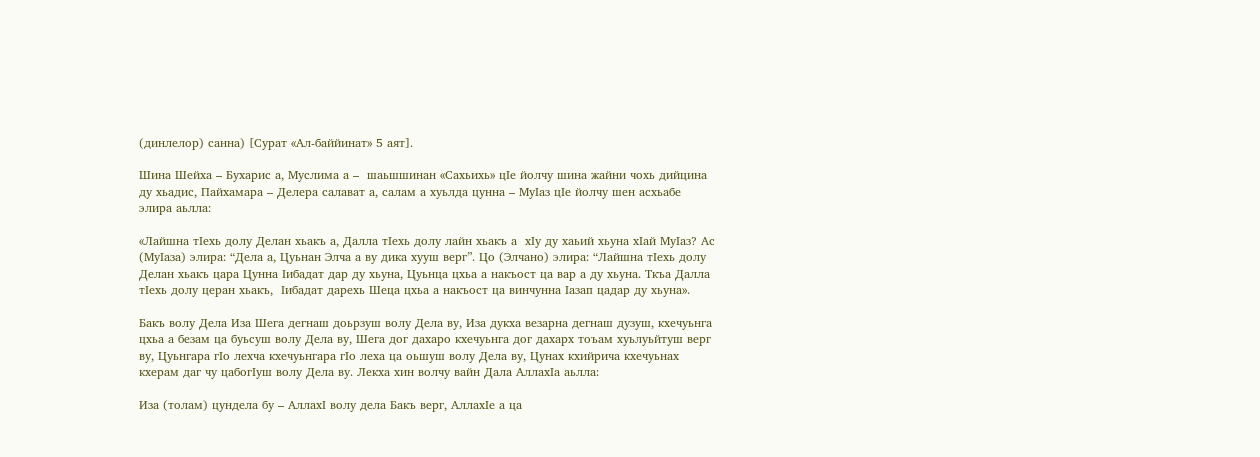(динлелор) санна) [Сурат «Ал-баййинат» 5 аят].

Шина Шейха – Бухарис а, Муслима а –  шаьшшинан «Сахьихь» цIе йолчу шина жайни чохь дийцина ду хьадис, Пайхамара – Делера салават а, салам а хуьлда цунна – МуIаз цIе йолчу шен асхьабе элира аьлла:

«Лайшна тIехь долу Делан хьакъ а, Далла тIехь долу лайн хьакъ а  хIу ду хаьий хьуна хIай МуIаз? Ас (МуIаза) элира: “Дела а, Цуьнан Элча а ву дика хууш верг”. Цо (Элчано) элира: “Лайшна тIехь долу Делан хьакъ цара Цунна Iибадат дар ду хьуна, Цуьнца цхьа а накъост ца вар а ду хьуна. Ткъа Далла тIехь долу церан хьакъ,  Iибадат дарехь Шеца цхьа а накъост ца винчунна Iазап цадар ду хьуна».

Бакъ волу Дела Иза Шега дегнаш доьрзуш волу Дела ву, Иза дукха везарна дегнаш дузуш, кхечуьнга цхьа а безам ца буьсуш волу Дела ву, Шега дог дахаро кхечуьнга дог дахарх тоъам хуьлуьйтуш верг ву, Цуьнгара гIо лехча кхечуьнгара гIо леха ца оьшуш волу Дела ву, Цунах кхийрича кхечуьнах кхерам даг чу цабогIуш волу Дела ву. Лекха хин волчу вайн Дала АллахIа аьлла:

Иза (толам) цундела бу – АллахI волу дела Бакъ верг, АллахIе а ца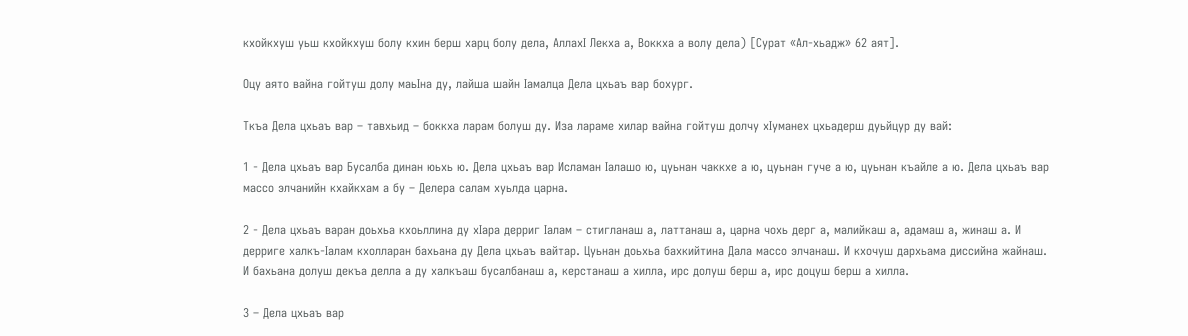кхойкхуш уьш кхойкхуш болу кхин берш харц болу дела, АллахI Лекха а, Воккха а волу дела) [Сурат «Ал-хьадж» 62 аят].

Оцу аято вайна гойтуш долу маьIна ду, лайша шайн Iамалца Дела цхьаъ вар бохург.

Ткъа Дела цхьаъ вар – тавхьид – боккха ларам болуш ду. Иза лараме хилар вайна гойтуш долчу хIуманех цхьадерш дуьйцур ду вай:

1 - Дела цхьаъ вар Бусалба динан юьхь ю. Дела цхьаъ вар Исламан Iалашо ю, цуьнан чаккхе а ю, цуьнан гуче а ю, цуьнан къайле а ю. Дела цхьаъ вар массо элчанийн кхайкхам а бу – Делера салам хуьлда царна.

2 - Дела цхьаъ варан доьхьа кхоьллина ду хIара дерриг Iалам – стигланаш а, латтанаш а, царна чохь дерг а, малийкаш а, адамаш а, жинаш а. И дерриге халкъ-Iалам кхолларан бахьана ду Дела цхьаъ вайтар. Цуьнан доьхьа бахкийтина Дала массо элчанаш. И кхочуш дархьама диссийна жайнаш. И бахьана долуш декъа делла а ду халкъаш бусалбанаш а, керстанаш а хилла, ирс долуш берш а, ирс доцуш берш а хилла.

3 – Дела цхьаъ вар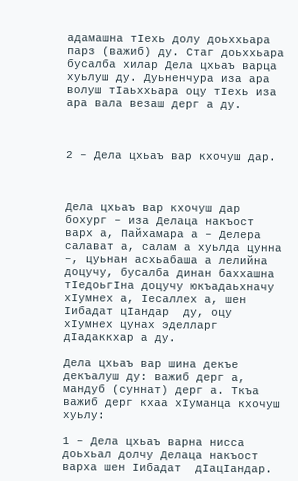адамашна тIехь долу доьххьара парз (важиб) ду. Стаг доьххьара бусалба хилар Дела цхьаъ варца хуьлуш ду. Дуьненчура иза ара волуш тIаьххьара оцу тIехь иза ара вала везаш дерг а ду.



2 – Дела цхьаъ вар кхочуш дар.



Дела цхьаъ вар кхочуш дар бохург – иза Делаца накъост варх а, Пайхамара а – Делера салават а, салам а хуьлда цунна –, цуьнан асхьабаша а лелийна доцучу, бусалба динан баххашна тIедоьгIна доцучу юкъадаьхначу хIумнех а, Iесаллех а, шен Iибадат цIандар  ду, оцу  хIумнех цунах эделларг дIадаккхар а ду.

Дела цхьаъ вар шина декъе декъалуш ду: важиб дерг а, мандуб (суннат) дерг а. Ткъа важиб дерг кхаа хIуманца кхочуш хуьлу:

1 – Дела цхьаъ варна нисса доьхьал долчу Делаца накъост варха шен Iибадат  дIацIандар.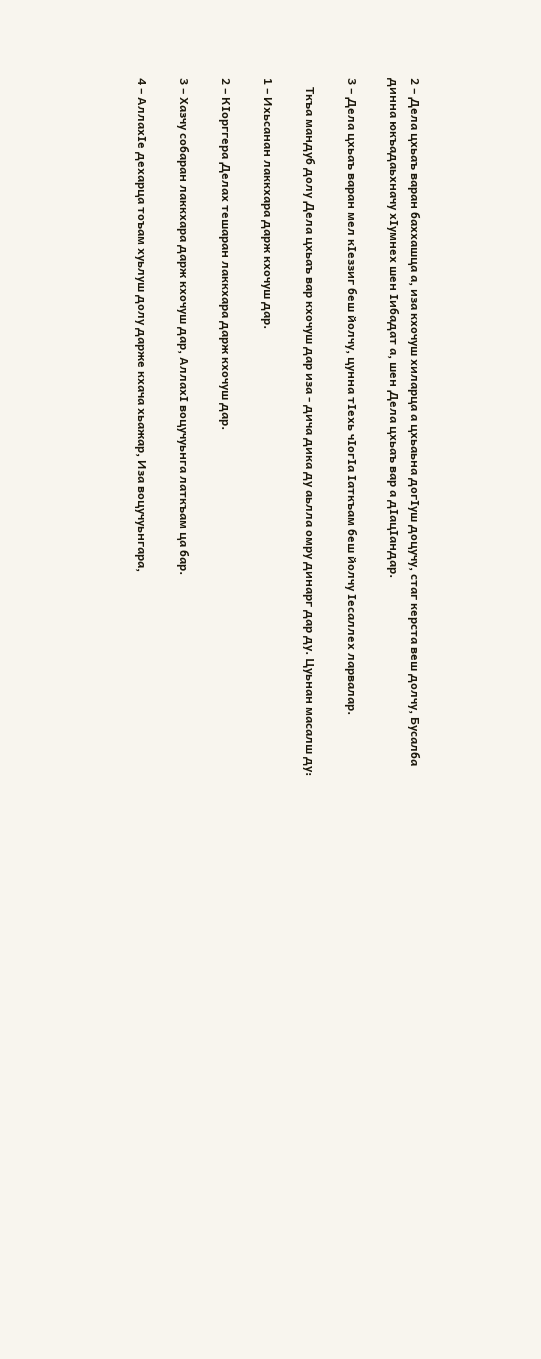2 – Дела цхьаъ варан баххашца а, иза кхочуш хиларца а цхьаьна догIуш доцучу, стаг керста веш долчу, Бусалба динна юкъадаьхначу хIумнех шен Iибадат а, шен Дела цхьаъ вар а дIацIандар.

3 – Дела цхьаъ варан мел кIеззиг беш йолчу, цунна тIехь чIогIа Iаткъам беш йолчу Iесаллех ларвалар.

   Ткъа мандуб долу Дела цхьаъ вар кхочуш дар иза - дича дика ду аьлла омру динарг дар ду. Цуьнан масалш ду:

1 – Ихьсанан лаккхара дарж кхочуш дар.

2 – КIорггера Делах тешаран лаккхара дарж кхочуш дар.

3 – Хазчу собаран лаккхара дарж кхочуш дар, АллахI воцучуьнга латкъам ца бар.

4 – АллахIе дехарца тоъам хуьлуш долу дарже кхача хьажар, Иза воцучуьнгара,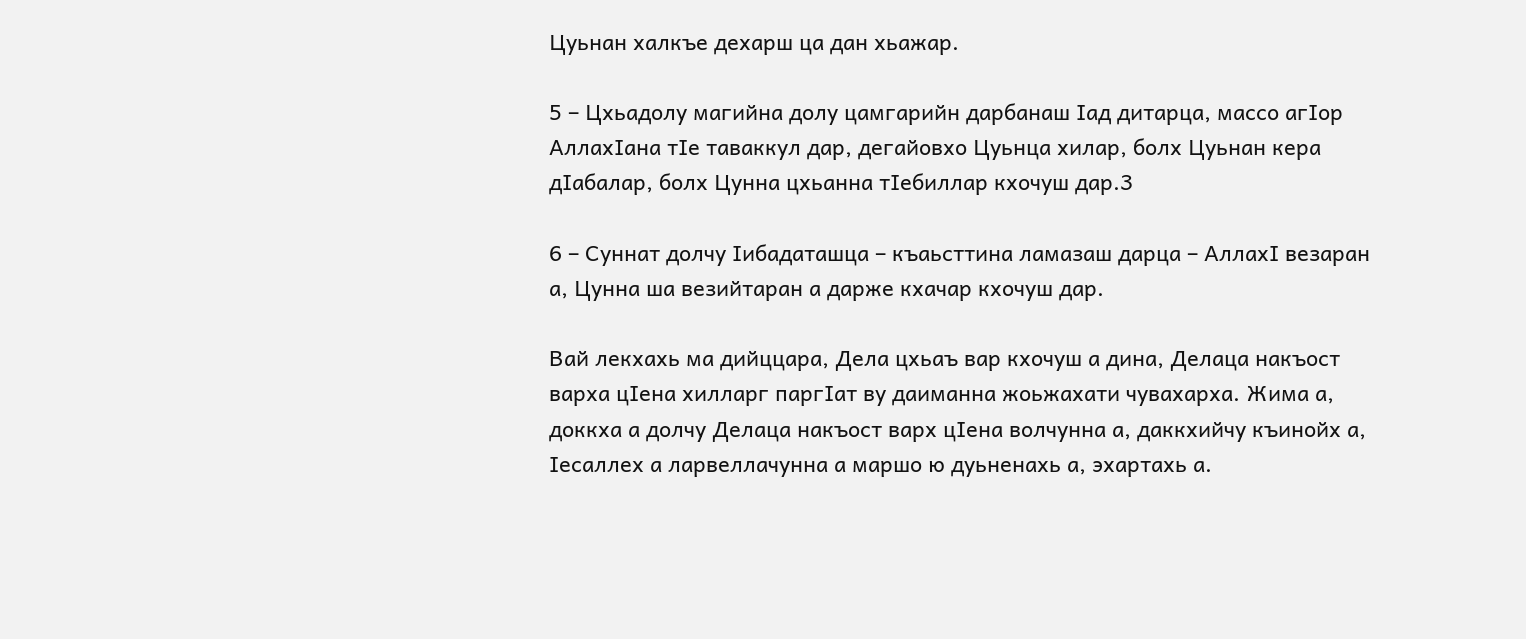Цуьнан халкъе дехарш ца дан хьажар.

5 – Цхьадолу магийна долу цамгарийн дарбанаш Iад дитарца, массо агIор АллахIана тIе таваккул дар, дегайовхо Цуьнца хилар, болх Цуьнан кера дIабалар, болх Цунна цхьанна тIебиллар кхочуш дар.3

6 – Суннат долчу Iибадаташца – къаьсттина ламазаш дарца – АллахI везаран а, Цунна ша везийтаран а дарже кхачар кхочуш дар.

Вай лекхахь ма дийццара, Дела цхьаъ вар кхочуш а дина, Делаца накъост варха цIена хилларг паргIат ву даиманна жоьжахати чувахарха. Жима а, доккха а долчу Делаца накъост варх цIена волчунна а, даккхийчу къинойх а, Iесаллех а ларвеллачунна а маршо ю дуьненахь а, эхартахь а.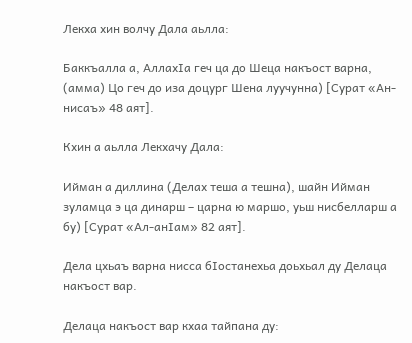Лекха хин волчу Дала аьлла:

Баккъалла а, АллахIа геч ца до Шеца накъост варна, (амма) Цо геч до иза доцург Шена луучунна) [Сурат «Ан-нисаъ» 48 аят].

Кхин а аьлла Лекхачу Дала:

Ийман а диллина (Делах теша а тешна), шайн Ийман зуламца э ца динарш – царна ю маршо, уьш нисбелларш а бу) [Сурат «Ал-анIам» 82 аят].

Дела цхьаъ варна нисса бIостанехьа доьхьал ду Делаца накъост вар.

Делаца накъост вар кхаа тайпана ду: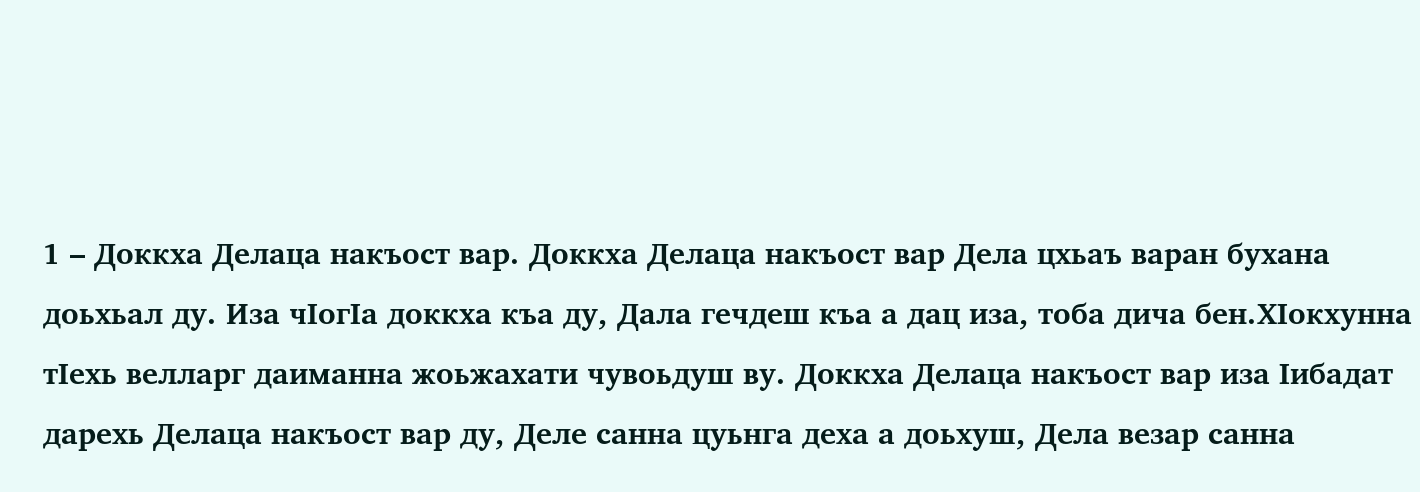1 – Доккха Делаца накъост вар. Доккха Делаца накъост вар Дела цхьаъ варан бухана доьхьал ду. Иза чIогIа доккха къа ду, Дала гечдеш къа а дац иза, тоба дича бен.ХIокхунна тIехь велларг даиманна жоьжахати чувоьдуш ву. Доккха Делаца накъост вар иза Iибадат дарехь Делаца накъост вар ду, Деле санна цуьнга деха а доьхуш, Дела везар санна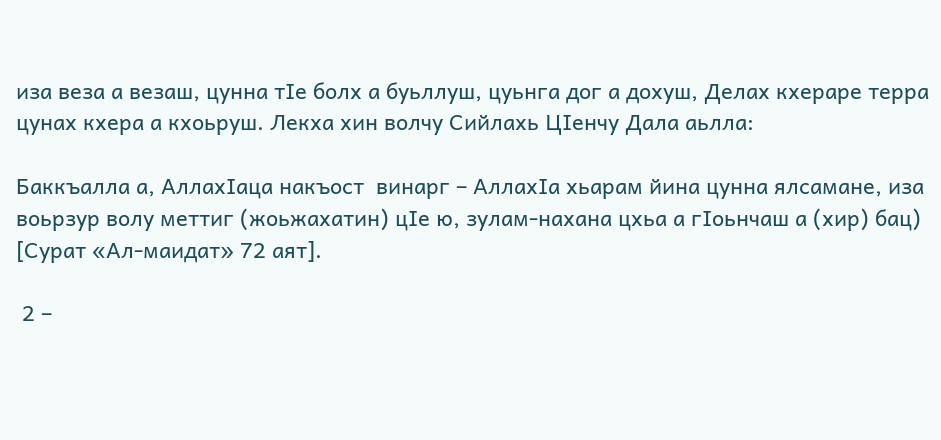иза веза а везаш, цунна тIе болх а буьллуш, цуьнга дог а дохуш, Делах кхераре терра цунах кхера а кхоьруш. Лекха хин волчу Сийлахь ЦIенчу Дала аьлла:

Баккъалла а, АллахIаца накъост  винарг – АллахIа хьарам йина цунна ялсамане, иза воьрзур волу меттиг (жоьжахатин) цIе ю, зулам-нахана цхьа а гIоьнчаш а (хир) бац) [Сурат «Ал-маидат» 72 аят].

 2 –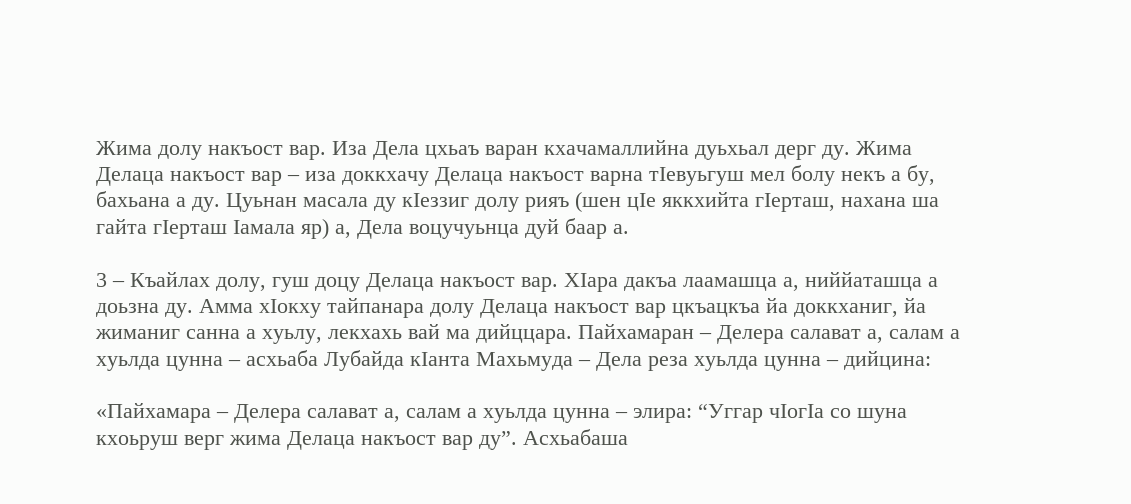Жима долу накъост вар. Иза Дела цхьаъ варан кхачамаллийна дуьхьал дерг ду. Жима Делаца накъост вар – иза доккхачу Делаца накъост варна тIевуьгуш мел болу некъ а бу, бахьана а ду. Цуьнан масала ду кIеззиг долу рияъ (шен цIе яккхийта гIерташ, нахана ша гайта гIерташ Iамала яр) а, Дела воцучуьнца дуй баар а.

3 – Къайлах долу, гуш доцу Делаца накъост вар. ХIара дакъа лаамашца а, ниййаташца а доьзна ду. Амма хIокху тайпанара долу Делаца накъост вар цкъацкъа йа доккханиг, йа жиманиг санна а хуьлу, лекхахь вай ма дийццара. Пайхамаран – Делера салават а, салам а хуьлда цунна – асхьаба Лубайда кIанта Махьмуда – Дела реза хуьлда цунна – дийцина:

«Пайхамара – Делера салават а, салам а хуьлда цунна – элира: “Уггар чIогIа со шуна кхоьруш верг жима Делаца накъост вар ду”. Асхьабаша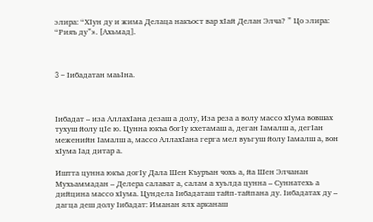элира: “ХIун ду и жима Делаца накъост вар хIай Делан Элча? ” Цо элира: “Рияъ ду”». [Ахьмад].



3 – Iибадатан маьIна.



Iибадат – иза АллахIана дезаш а долу, Иза реза а волу массо хIума вовшах тухуш йолу цIе ю. Цунна юкъа богIу кхетамаш а, деган Iамалш а, дегIан меженийн Iамалш а, массо АллахIана герга мел вуьгуш йолу Iамалш а, вон хIума Iад дитар а.

Иштта цунна юкъа догIу Дала Шен Къуръан чохь а, йа Шен Элчанан Мухьаммадан – Делера салават а, салам а хуьлда цунна – Суннатехь а дийцина массо хIума. Цундела Iибадаташ тайп-тайпана ду. Iибадатах ду – дагца деш долу Iибадат: Иманан ялх арканаш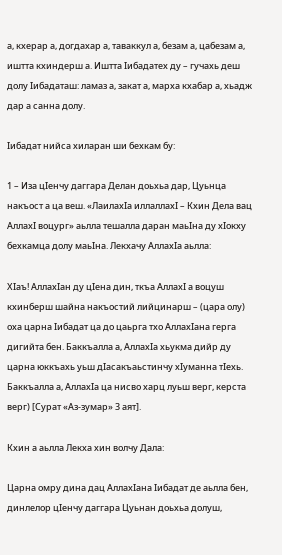а, кхерар а, догдахар а, таваккул а, безам а, цабезам а, иштта кхиндерш а. Иштта Iибадатех ду – гучахь деш долу Iибадаташ: ламаз а, закат а, марха кхабар а, хьадж дар а санна долу.

Iибадат нийса хиларан ши бехкам бу:

1 – Иза цIенчу даггара Делан доьхьа дар, Цуьнца накъост а ца веш. «ЛаилахIа иллаллахI – Кхин Дела вац АллахI воцург» аьлла тешалла даран маьIна ду хIокху бехкамца долу маьIна. Лекхачу АллахIа аьлла:

ХIаъ! АллахIан ду цIена дин, ткъа АллахI а воцуш кхинберш шайна накъостий лийцинарш – (цара олу) оха царна Iибадат ца до цаьрга тхо АллахIана герга дигийта бен. Баккъалла а, АллахIа хьукма дийр ду царна юккъахь уьш дIасакъаьстинчу хIуманна тIехь. Баккъалла а, АллахIа ца нисво харц луьш верг, керста верг) [Сурат «Аз-зумар» 3 аят].

Кхин а аьлла Лекха хин волчу Дала:

Царна омру дина дац АллахIана Iибадат де аьлла бен, динлелор цIенчу даггара Цуьнан доьхьа долуш,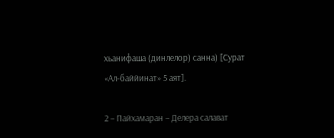хьанифаша (динлелор) санна) [Сурат «Ал-баййинат» 5 аят].

2 – Пайхамаран – Делера салават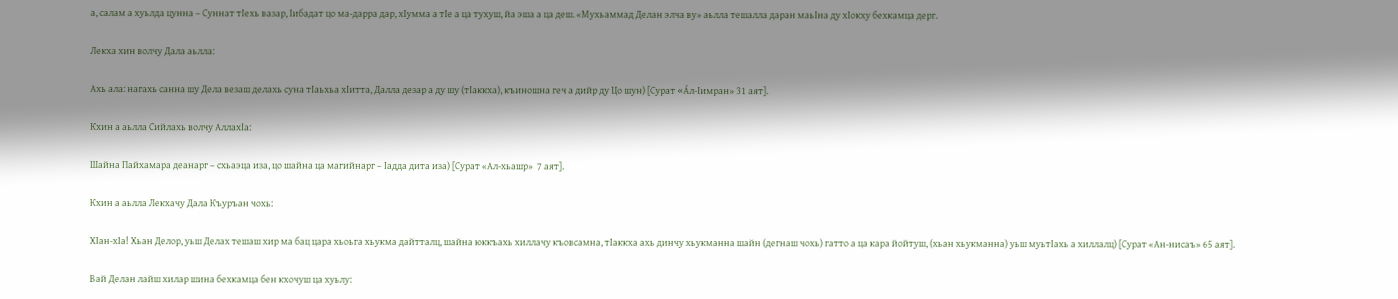а, салам а хуьлда цунна – Суннат тIехь вазар, Iибадат цо ма-дарра дар, хIумма а тIе а ца тухуш, йа эша а ца деш. «Мухьаммад Делан элча ву» аьлла тешалла даран маьIна ду хIокху бехкамца дерг.

Лекха хин волчу Дала аьлла:

Ахь ала: нагахь санна шу Дела везаш делахь суна тIаьхьа хIитта, Далла дезар а ду шу (тIаккха), къиношна геч а дийр ду Цо шун) [Сурат «Áл-Iимран» 31 аят].

Кхин а аьлла Сийлахь волчу АллахIа:

Шайна Пайхамара деанарг – схьаэца иза, цо шайна ца магийнарг – Iадда дита иза) [Сурат «Ал-хьашр»  7 аят].

Кхин а аьлла Лекхачу Дала Къуръан чохь:

ХIан-хIа! Хьан Делор, уьш Делах тешаш хир ма бац цара хьоьга хьукма дайтталц, шайна юккъахь хиллачу къовсамна, тIаккха ахь динчу хьукманна шайн (дегнаш чохь) гатто а ца кара йойтуш, (хьан хьукманна) уьш муьтIахь а хиллалц) [Сурат «Ан-нисаъ» 65 аят].

Вай Делан лайш хилар шина бехкамца бен кхочуш ца хуьлу: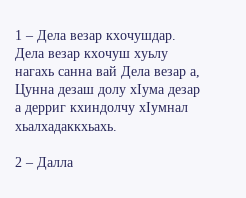1 – Дела везар кхочушдар. Дела везар кхочуш хуьлу нагахь санна вай Дела везар а, Цунна дезаш долу хIума дезар а дерриг кхиндолчу хIумнал хьалхадаккхьахь.

2 – Далла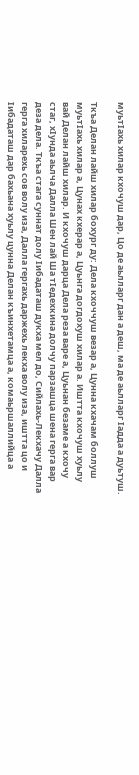муьтIахь хилар кхочуш дар, Цо де аьлларг дан а деш, ма де аьлларг Iадда а дуьтуш.

Ткъа Делан лайш хилар бохург ду: Дела кхоччуш везар а, Цунна кхачам боллуш муьтIахь хилар а, Цунах кхерар а, Цуьнга догдохуш хилар а. Иштта кхочуш хуьлу вай Делан лайш хилар. И кхочуш дарца Дела реза варе а, Цуьнан безаме а кхочу стаг, хIунда аьлча Далла Шен лай Ша тIедехкина долчу парзашца шена герга вар деза дела. Ткъа стага суннат долу Iибадаташ дукха мел до, Сийлахь-Лекхачу Далла герга хиларехь сов волу иза, Далла гергахь даржехь лекха волу иза, иштта цо и Iибадаташ дар бахьана хуьлу цунна Делан къинхетамца а, комаьршаллийца а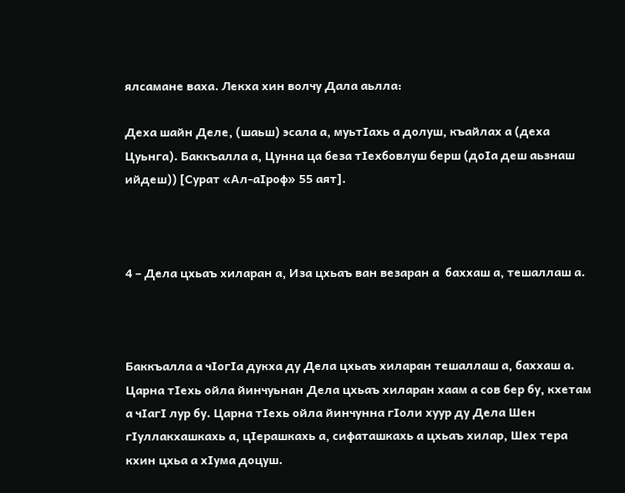ялсамане ваха. Лекха хин волчу Дала аьлла:

Деха шайн Деле, (шаьш) эсала а, муьтIахь а долуш, къайлах а (деха Цуьнга). Баккъалла а, Цунна ца беза тIехбовлуш берш (доIа деш аьзнаш ийдеш)) [Сурат «Ал-аIроф» 55 аят].



4 – Дела цхьаъ хиларан а, Иза цхьаъ ван везаран а  баххаш а, тешаллаш а.



Баккъалла а чIогIа дукха ду Дела цхьаъ хиларан тешаллаш а, баххаш а. Царна тIехь ойла йинчуьнан Дела цхьаъ хиларан хаам а сов бер бу, кхетам а чIагI лур бу. Царна тIехь ойла йинчунна гIоли хуур ду Дела Шен гIуллакхашкахь а, цIерашкахь а, сифаташкахь а цхьаъ хилар, Шех тера кхин цхьа а хIума доцуш.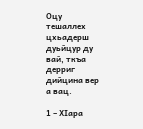Оцу тешаллех цхьадерш дуьйцур ду вай, ткъа дерриг дийцина вер а вац.

1 – ХIара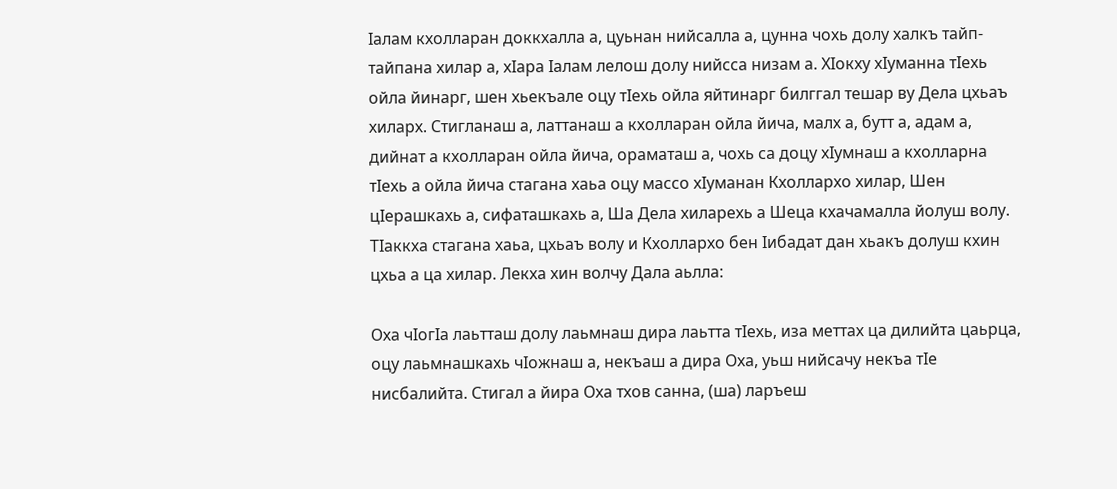Iалам кхолларан доккхалла а, цуьнан нийсалла а, цунна чохь долу халкъ тайп-тайпана хилар а, хIара Iалам лелош долу нийсса низам а. ХIокху хIуманна тIехь ойла йинарг, шен хьекъале оцу тIехь ойла яйтинарг билггал тешар ву Дела цхьаъ хиларх. Стигланаш а, латтанаш а кхолларан ойла йича, малх а, бутт а, адам а, дийнат а кхолларан ойла йича, ораматаш а, чохь са доцу хIумнаш а кхолларна тIехь а ойла йича стагана хаьа оцу массо хIуманан Кхоллархо хилар, Шен цIерашкахь а, сифаташкахь а, Ша Дела хиларехь а Шеца кхачамалла йолуш волу. ТIаккха стагана хаьа, цхьаъ волу и Кхоллархо бен Iибадат дан хьакъ долуш кхин цхьа а ца хилар. Лекха хин волчу Дала аьлла:

Оха чIогIа лаьтташ долу лаьмнаш дира лаьтта тIехь, иза меттах ца дилийта цаьрца, оцу лаьмнашкахь чIожнаш а, некъаш а дира Оха, уьш нийсачу некъа тIе нисбалийта. Стигал а йира Оха тхов санна, (ша) ларъеш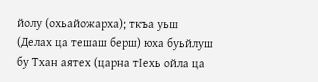йолу (охьайожарха); ткъа уьш (Делах ца тешаш берш) юха буьйлуш бу Тхан аятех (царна тIехь ойла ца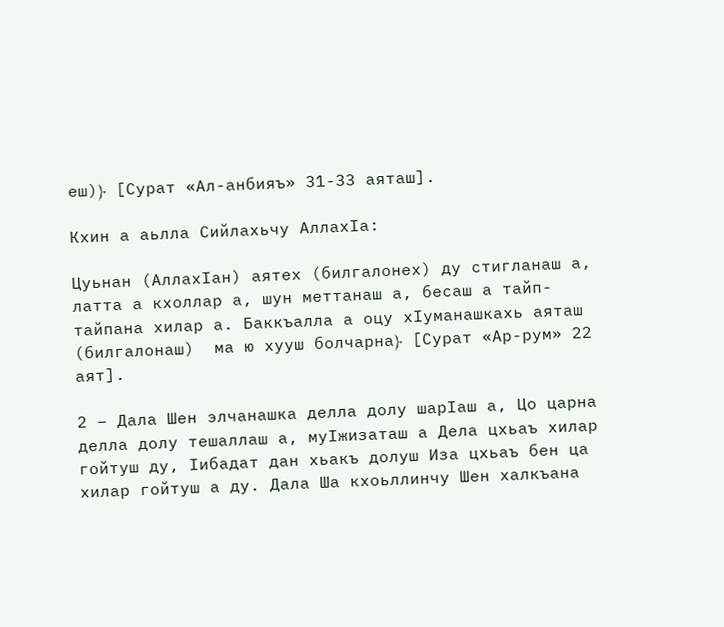еш)﴿ [Сурат «Ал-анбияъ» 31-33 аяташ].

Кхин а аьлла Сийлахьчу АллахIа:

Цуьнан (АллахIан) аятех (билгалонех) ду стигланаш а, латта а кхоллар а, шун меттанаш а, бесаш а тайп-тайпана хилар а. Баккъалла а оцу хIуманашкахь аяташ (билгалонаш)  ма ю хууш болчарна﴿ [Сурат «Ар-рум» 22 аят].

2 – Дала Шен элчанашка делла долу шарIаш а, Цо царна делла долу тешаллаш а, муIжизаташ а Дела цхьаъ хилар гойтуш ду, Iибадат дан хьакъ долуш Иза цхьаъ бен ца хилар гойтуш а ду. Дала Ша кхоьллинчу Шен халкъана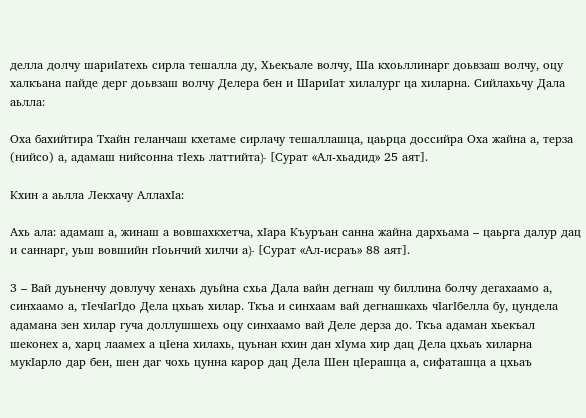делла долчу шариIатехь сирла тешалла ду, Хьекъале волчу, Ша кхоьллинарг доьвзаш волчу, оцу халкъана пайде дерг доьвзаш волчу Делера бен и ШариIат хилалург ца хиларна. Сийлахьчу Дала аьлла:

Оха бахийтира Тхайн геланчаш кхетаме сирлачу тешаллашца, цаьрца доссийра Оха жайна а, терза (нийсо) а, адамаш нийсонна тIехь латтийта﴿ [Сурат «Ал-хьадид» 25 аят].

Кхин а аьлла Лекхачу АллахIа:

Ахь ала: адамаш а, жинаш а вовшахкхетча, хIара Къуръан санна жайна дархьама – цаьрга далур дац и саннарг, уьш вовшийн гIоьнчий хилчи а﴿ [Сурат «Ал-исраъ» 88 аят].

3 – Вай дуьненчу довлучу хенахь дуьйна схьа Дала вайн дегнаш чу биллина болчу дегахаамо а, синхаамо а, тIечIагIдо Дела цхьаъ хилар. Ткъа и синхаам вай дегнашкахь чIагIбелла бу, цундела адамана зен хилар гуча доллушшехь оцу синхаамо вай Деле дерза до. Ткъа адаман хьекъал шеконех а, харц лаамех а цIена хилахь, цуьнан кхин дан хIума хир дац Дела цхьаъ хиларна мукIарло дар бен, шен даг чохь цунна карор дац Дела Шен цIерашца а, сифаташца а цхьаъ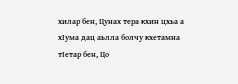хилар бен, Цунах тера кхин цхьа а хIума дац аьлла болчу кхетамна тIетар бен, Цо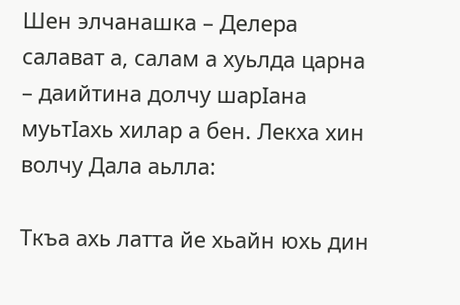Шен элчанашка – Делера салават а, салам а хуьлда царна – даийтина долчу шарIана муьтIахь хилар а бен. Лекха хин волчу Дала аьлла:

Ткъа ахь латта йе хьайн юхь дин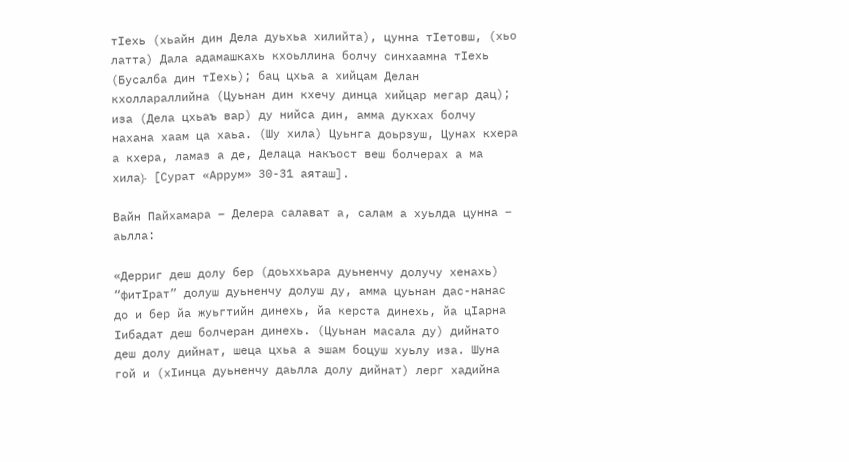тIехь (хьайн дин Дела дуьхьа хилийта), цунна тIетовш, (хьо латта) Дала адамашкахь кхоьллина болчу синхаамна тIехь (Бусалба дин тIехь); бац цхьа а хийцам Делан кхоллараллийна (Цуьнан дин кхечу динца хийцар мегар дац); иза (Дела цхьаъ вар) ду нийса дин, амма дукхах болчу нахана хаам ца хаьа. (Шу хила) Цуьнга доьрзуш, Цунах кхера а кхера, ламаз а де, Делаца накъост веш болчерах а ма хила﴿ [Сурат «Аррум» 30-31 аяташ].

Вайн Пайхамара – Делера салават а, салам а хуьлда цунна – аьлла:

«Дерриг деш долу бер (доьххьара дуьненчу долучу хенахь) “фитIрат” долуш дуьненчу долуш ду, амма цуьнан дас-нанас до и бер йа жуьгтийн динехь, йа керста динехь, йа цIарна Iибадат деш болчеран динехь. (Цуьнан масала ду) дийнато деш долу дийнат, шеца цхьа а эшам боцуш хуьлу иза. Шуна гой и (хIинца дуьненчу даьлла долу дийнат) лерг хадийна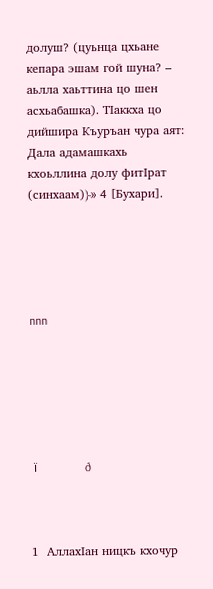долуш? (цуьнца цхьане кепара эшам гой шуна? – аьлла хаьттина цо шен асхьабашка). ТIаккха цо дийшира Къуръан чура аят: Дала адамашкахь кхоьллина долу фитIрат (синхаам)﴿» 4 [Бухари].





nnn






 ï                ð



1  АллахIан ницкъ кхочур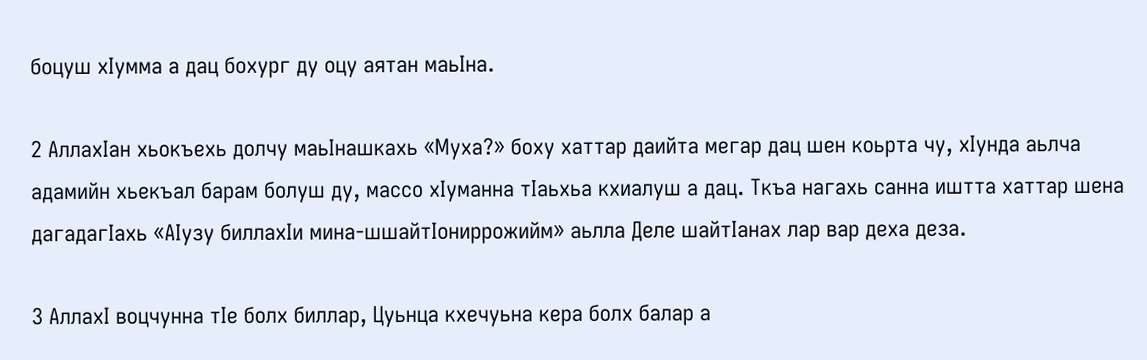боцуш хIумма а дац бохург ду оцу аятан маьIна.

2 АллахIан хьокъехь долчу маьIнашкахь «Муха?» боху хаттар даийта мегар дац шен коьрта чу, хIунда аьлча адамийн хьекъал барам болуш ду, массо хIуманна тIаьхьа кхиалуш а дац. Ткъа нагахь санна иштта хаттар шена дагадагIахь «АIузу биллахIи мина-шшайтIониррожийм» аьлла Деле шайтIанах лар вар деха деза.

3 АллахI воцчунна тIе болх биллар, Цуьнца кхечуьна кера болх балар а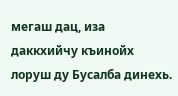мегаш дац, иза даккхийчу къинойх лоруш ду Бусалба динехь.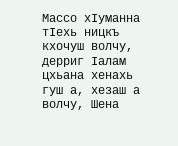Массо хIуманна тIехь ницкъ кхочуш волчу, дерриг Iалам цхьана хенахь гуш а, хезаш а волчу, Шена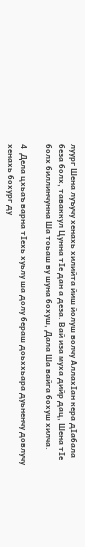луург Шена луъучу хенахь хилийта йиш йолуш волчу АллахIан кера дIабала беза болх, таваккул Цунна тIе дан а деза. Вай иза муха дийр дац, Шена тIе болх биллинчунна Ша тоьаш ву шуна бохуш, Дала Ша вайга бохуш хилча.

4  Дела цхьаъ варна тIехь хуьлу ша долу бераш доьххьара дуьненчу довлучу хенахь бохург ду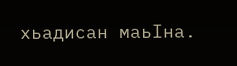хьадисан маьIна.